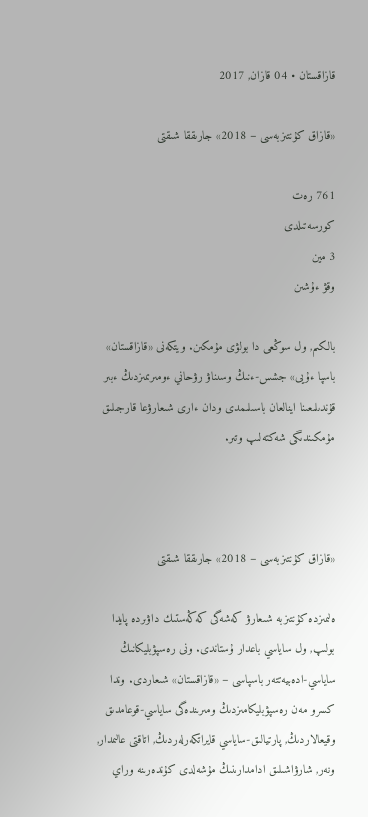قازاقستان • 04 قازان, 2017

«قازاق كۇنتىزبەسى – 2018» جارىققا شىقتى

761 رەت
كورسەتىلدى
3 مين
وقۋ ءۇشىن

بالكىم, ول سوڭعى دا بولۋى مۇمكىن. ويتكەنى «قازاقستان» باسپا ءۇيى» جشس-ءنىڭ وسىناۋ رۋحاني ءومىرىمىزدىڭ ءبىر قۇندىلىعىنا اينالعان باسىلىمدى ودان ءارى شىعارۋعا قارجىلىق مۇمكىندىگى شەكتەلىپ وتىر.



«قازاق كۇنتىزبەسى – 2018» جارىققا شىقتى

ەلىمىزدە كۇنتىزبە شىعارۋ كەشەگى كەڭەستىك داۋىردە پايدا بولىپ, ول ساياسي باعدار ۇستاندى. ونى رەسپۋبليكانىڭ ساياسي-ادەبيەتتەر باسپاسى – «قازاقستان» شىعاردى. وندا كسرو مەن رەسپۋبليكامىزدىڭ ومىرىندەگى ساياسي-قوعامدىق وقيعالاردىڭ, پارتيالىق-ساياسي قايراتكەرلەردىڭ, اتاقتى عالىمدار, ونەر, شارۋاشىلىق ادامدارىنىڭ مۇشەلدى كۇندەرىنە وراي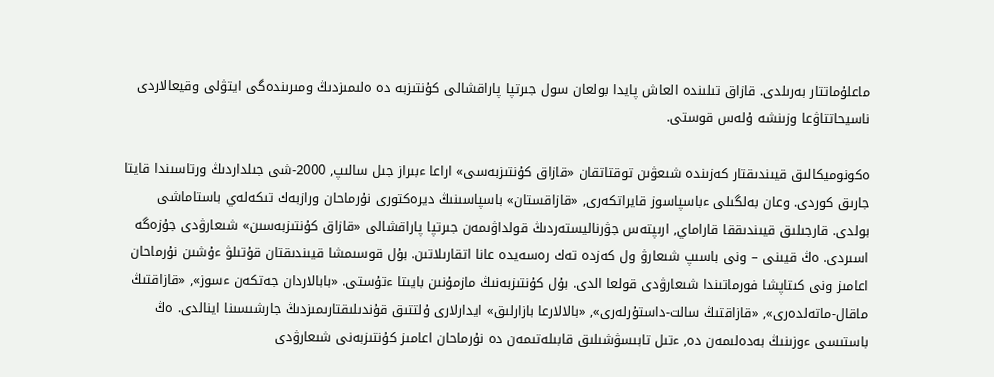ماعلۇماتتار بەرىلدى. قازاق تىلىندە العاش پايدا بولعان سول جىرتپا پاراقشالى كۇنتىزبە دە ەلىمىزدىڭ ومىرىندەگى ايتۋلى وقيعالاردى ناسيحاتتاۋعا وزىنشە ۇلەس قوستى.

ەكونوميكالىق قيىندىقتار كەزىندە شىعۋىن توقتاتقان «قازاق كۇنتىزبەسى» اراعا ءبىراز جىل سالىپ, 2000-شى جىلداردىڭ ورتاسىندا قايتا جارىق كوردى. وعان بەلگىلى ءباسپاسوز قايراتكەرى, «قازاقستان» باسپاسىنىڭ ديرەكتورى نۇرماحان ورازبەك تىكەلەي باستاماشى بولدى. قارجىلىق قيىندىققا قاراماي, ارىپتەس جۋرناليستەردىڭ قولداۋىمەن جىرتپا پاراقشالى «قازاق كۇنتىزبەسىن» شىعارۋدى جۇزەگە اسىردى. ەڭ قيىنى – ونى باسىپ شىعارۋ ول كەزدە تەك رەسەيدە عانا اتقارىلاتىن. بۇل قوسىمشا قيىندىقتان قۇتىلۋ ءۇشىن نۇرماحان اعامىز ونى كىتاپشا فورماتىندا شىعارۋدى قولعا الدى. بۇل كۇنتىزبەنىڭ مازمۇنىن بايىتا ءتۇستى. «بابالاردان جەتكەن ءسوز», «قازاقتىڭ ماقال-ماتەلدەرى», «قازاقتىڭ سالت-داستۇرلەرى», «بالالارعا بازارلىق» ايدارلارى ۇلتتىق قۇندىلىقتارىمىزدىڭ جارشىسىنا اينالدى. ەڭ باستىسى ءوزىنىڭ بەدەلىمەن دە, ءتىل تابىسۋشىلىق قابىلەتىمەن دە نۇرماحان اعامىز كۇنتىزبەنى شىعارۋدى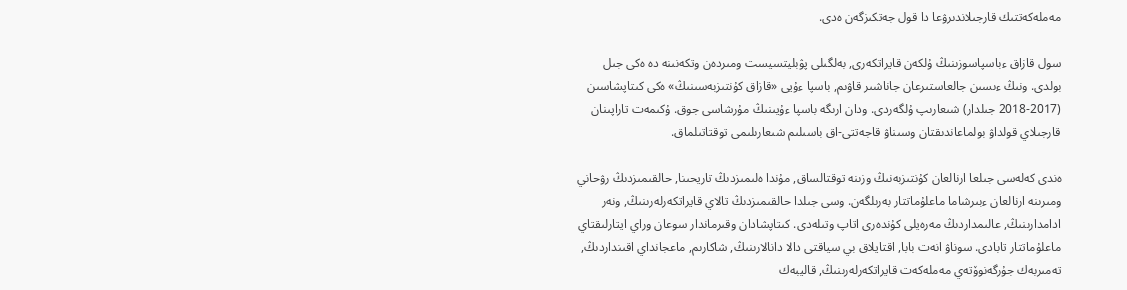مەملەكەتتىك قارجىلاندىرۋعا دا قول جەتكىزگەن ەدى.

سول قازاق ءباسپاسوزىنىڭ ۇلكەن قايراتكەرى, بەلگىلى پۋبليتسيست ومىردەن وتكەنىنە دە ەكى جىل بولدى. ونىڭ ءىسىن جالعاستىرعان جاناشىر قاۋىم, باسپا ءۇيى «قازاق كۇنتىزبەسىنىڭ» ەكى كىتاپشاسىن (2017-2018 جىلدار) شىعارىپ ۇلگەردى. ودان ارىگە باسپا ءۇيىنىڭ مۇرشاسى جوق. ۇكىمەت تاراپىنان قارجىلاي قولداۋ بولماعاندىقتان وسىناۋ قاجەتتى-اق باسىلىم شىعارىلىمى توقتاتىلماق.

ەندى كەلەسى جىلعا ارنالعان كۇنتىزبەنىڭ وزىنە توقتالساق, مۇندا ەلىمىزدىڭ تاريحىنا, حالقىمىزدىڭ رۋحاني ومىرىنە ارنالعان ءبىرشاما ماعلۇماتتار بەرىلگەن. وسى جىلدا حالقىمىزدىڭ تالاي قايراتكەرلەرىنىڭ, ونەر ادامدارىنىڭ, عالىمداردىڭ مەرەيلى كۇندەرى اتاپ وتىلەدى. كىتاپشادان وقىرماندار سوعان وراي ايتارلىقتاي ماعلۇماتتار تابادى. سوناۋ انەت بابا, اقتايلاق بي سياقتى دالا دانالارىنىڭ, شاكارىم, ماعجانداي اقىنداردىڭ, تەمىربەك جۇرگەنوۆتەي مەملەكەت قايراتكەرلەرىنىڭ, قاليبەك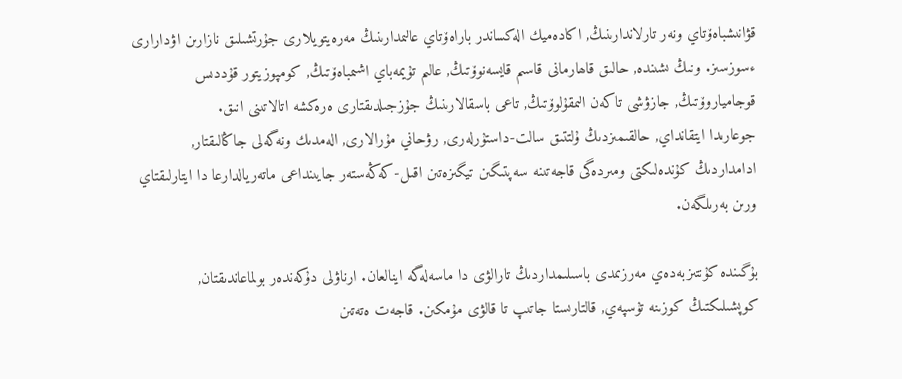قۋانىشباەۆتاي ونەر تارلاندارىنىڭ, اكادەميك الەكساندر باراەۆتاي عالىمدارىنىڭ مەرەيتويلارى جۇرتشىلىق نازارىن اۋدارارى ءسوزسىز. ونىڭ ىشىندە, حالىق قاھارمانى قاسىم قايسەنوۆتىڭ, عالىم تۇيمەباي اشىمباەۆتىڭ, كومپوزيتور قۇددىس قوجامياروۆتىڭ, جازۋشى تاكەن الىمقۇلوۆتىڭ, تاعى باسقالارىنىڭ جۇزجىلدىقتارى ەرەكشە اتالاتىنى انىق.
جوعارىدا ايتقانداي, حالقىمىزدىڭ ۇلتتىق سالت-داستۇرلەرى, رۋحاني مۇرالارى, الەمدىك ونەگەلى جاڭالىقتار, ادامداردىڭ كۇندەلىكتى ومىردەگى قاجەتىنە سەپتىگىن تيگىزەتىن اقىل-كەڭەستەر جايىنداعى ماتەريالدارعا دا ايتارلىقتاي ورىن بەرىلگەن.

بۇگىندە كۇنتىزبەدەي مەرزىمدى باسىلىمداردىڭ تارالۋى دا ماسەلەگە اينالعان. ارناۋلى دۇكەندەر بولماعاندىقتان, كوپشىلىكتىڭ كوزىنە تۇسپەي, قالتارىستا جاتىپ تا قالۋى مۇمكىن. قاجەت ەتەتىن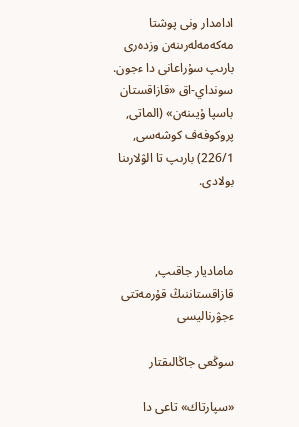ادامدار ونى پوشتا مەكەمەلەرىنەن وزدەرى بارىپ سۇراعانى دا ءجون. سونداي-اق «قازاقستان باسپا ۇيىنەن» (الماتى, پروكوفەف كوشەسى, 226/1) بارىپ تا الۋلارىنا بولادى.



ماماديار جاقىپ,
قازاقستاننىڭ قۇرمەتتى ءجۋرناليسى

سوڭعى جاڭالىقتار

«سپارتاك» تاعى دا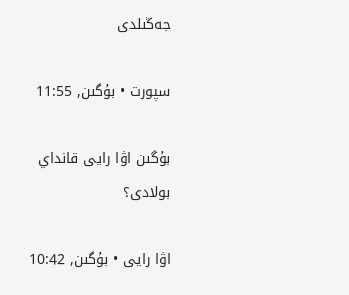جەڭىلدى

سپورت • بۇگىن, 11:55

بۇگىن اۋا رايى قانداي بولادى؟

اۋا رايى • بۇگىن, 10:42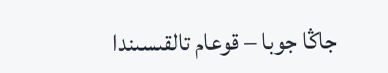جاڭا جوبا – قوعام تالقىسىندا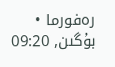رەفورما • بۇگىن, 09:20